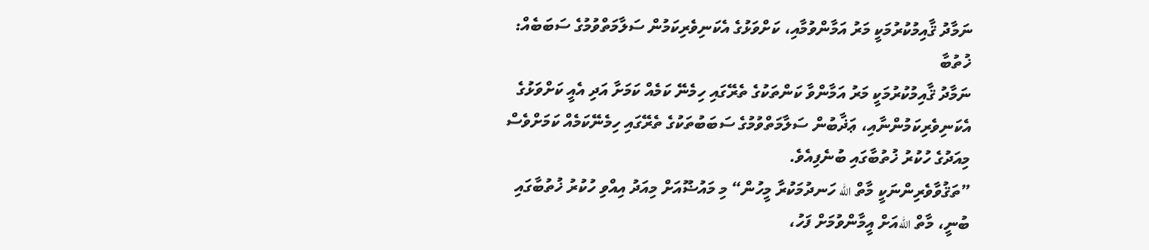ނަމާދު ޤާއިމުކުރުމަކީ މަރު އަމާންވުމާއި، ކަށްވަޅުގެ އެކަނިވެރިކަމުން ސަލާމަތްވުމުގެ ސަބަބެއް: ޚުތުބާ
ނަމާދު ޤާއިމުކުރުމަކީ މަރު އަމާންވާ ކަންތަކުގެ ތެރޭގައި ހިމެނޭ ކަމެއް ކަމަށާ އަދި އެއީ ކަށްވަޅުގެ އެކަނިވެރިކަމުންނާއި، ޢަޛާބުން ސަލާމަތްވުމުގެ ސަބަބުތަކުގެ ތެރޭގައި ހިމެނޭކަމެއް ކަމަށްވެސް މިއަދުގެ ހުކުރު ޚުތުބާގައި ބުނެފިއެވެ.
”ތަޤުވާވެރިންނަކީ މާތް الله ހަނދުމަކުރާ މީހުން“ މި މައުޟޫއަށް މިއަދު އިއްވި ހުކުރު ޚުތުބާގައި ބުނީ، މާތް اللهއަށް އީމާންވުމަށް ފަހު،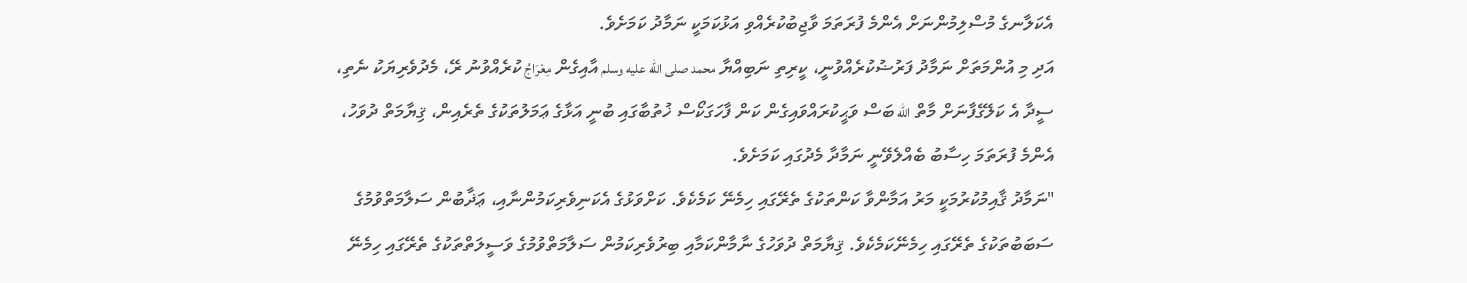އެކަލާނގެ މުސްލިމުންނަށް އެންމެ ފުރަތަމަ ވާޖިބުކުރެއްވި އަޅުކަމަކީ ނަމާދު ކަމަށެވެ.
އަދި މި އުންމަތަށް ނަމާދު ފަރުޟުކުރެއްވުނީ، ކީރިތި ނަބިއްޔާ محمد صلى الله عليه وسلم އާއިގެން مِعْرَاجُ ކުރެއްވުނު ރޭ، މެދުވެރިޔަކު ނެތި، ސީދާ އެ ކަލޭގެފާނަށް މާތް الله ބަސް ވަޙީކުރައްވައިގެން ކަން ފާހަގަކޯސް ޚުތުބާގައި ބުނީ އަޅާގެ ޢަމަލުތަކުގެ ތެރެއިން، ޤިޔާމަތް ދުވަހު، އެންމެ ފުރަތަމަ ހިސާބު ބެއްލެވޭނީ ނަމާދާ މެދުގައި ކަމަށެވެ.
"ނަމާދު ޤާއިމުކުރުމަކީ މަރު އަމާންވާ ކަންތަކުގެ ތެރޭގައި ހިމެނޭ ކަމެކެވެ. ކަށްވަޅުގެ އެކަނިވެރިކަމުންނާއި، ޢަޛާބުން ސަލާމަތްވުމުގެ ސަބަބުތަކުގެ ތެރޭގައި ހިމެނޭކަމެކެވެ. ޤިޔާމަތް ދުވަހުގެ ނާމާންކަމާއި ބިރުވެރިކަމުން ސަލާމަތްވުމުގެ ވަސީލަތްތަކުގެ ތެރޭގައި ހިމެނޭ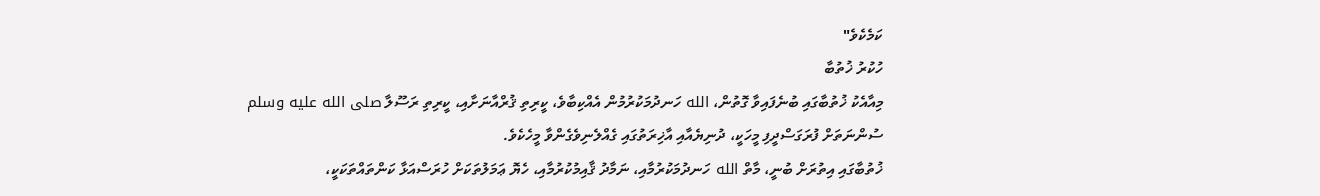ކަމެކެވެ"
ހުކުރު ޚުތުބާ
މިއާއެކު ޚުތުބާގައި ބުނެފައިވާ ގޮތުން، الله ހަނދުމަކުރުމުން އެއްކިބާވެ، ކީރިތި ޤުރްއާނަށާއި، ކީރިތި ރަސޫލާ صلى الله عليه وسلم ސުންނަތަށް ފުރަގަސްދީފި މީހަކީ، ދުނިޔެއާއި އާޚިރަތުގައި ގެއްލެނިވެގެންވާ މީހެކެވެ.
ޚުތުބާގައި އިތުރަށް ބުނީ، މާތް الله ހަނދުމަކުރުމާއި، ނަމާދު ޤާއިމުކުރުމާއި، ހެޔޮ ޢަމަލުތަކަށް ހުރަސްއަޅާ ކަންތައްތަކަކީ،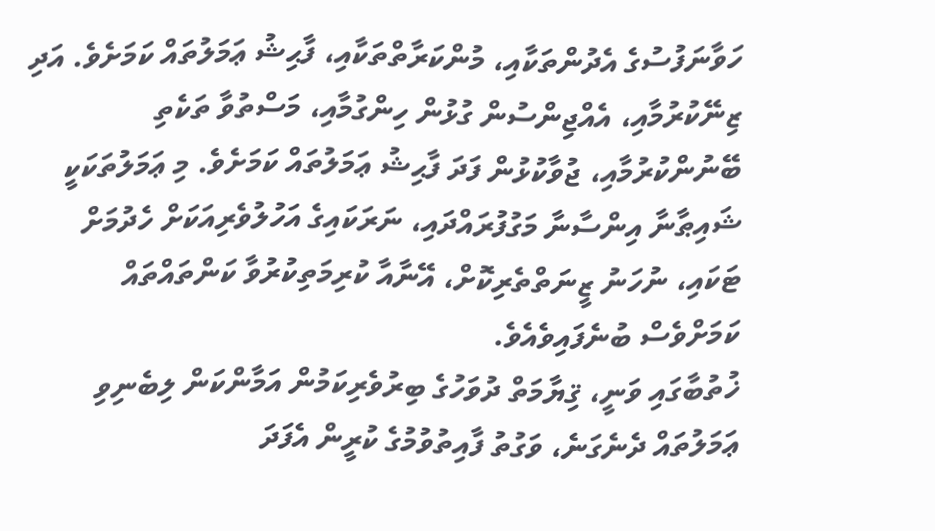ހަވާނަފުސުގެ އެދުންތަކާއި، މުންކަރާތްތަކާއި، ފާޙިޝު ޢަމަލުތައް ކަމަށެވެ. އަދި ޒިނޭކުރުމާއި، އެއްޖިންސުން ގުޅުން ހިންގުމާއި، މަސްތުވާ ތަކެތި ބޭނުންކުރުމާއި، ޖުވާކުޅުން ފަދަ ފާޙިޝު ޢަމަލުތައް ކަމަށެވެ. މި ޢަމަލުތަކަކީ ޝައިޠާނާ އިންސާނާ މަގުފުރައްދައި، ނަރަކައިގެ އަހުލުވެރިއަކަށް ހެދުމަށް ޓަކައި، ނުހަނު ޒީނަތްތެރިކޮށް، އޭނާއާ ކުރިމަތިކުރުވާ ކަންތައްތައް ކަމަށްވެސް ބުނެފައިވެއެވެ.
ޚުތުބާގައި ވަނީ، ޤިޔާމަތް ދުވަހުގެ ބިރުވެރިކަމުން އަމާންކަން ލިބެނިވި ޢަމަލުތައް ދެނެގަނެ، ވަގުތު ފާއިތުވުމުގެ ކުރީން އެފަދަ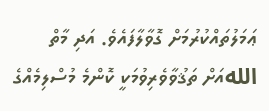ޢަމަލުތައްކުރުމަށް ގޮވާލާފައެވެ. އަދި މާތް اللهއަށް ތަޤުވާވެރިވުމަކީ ކޮންމެ މުސްލިމެއްގެ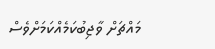މައްޗަށް ވާޖިބުކަމެއްކަމަށްވެސް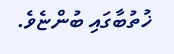ޚުތުބާގައި ބުންޏެވެ.